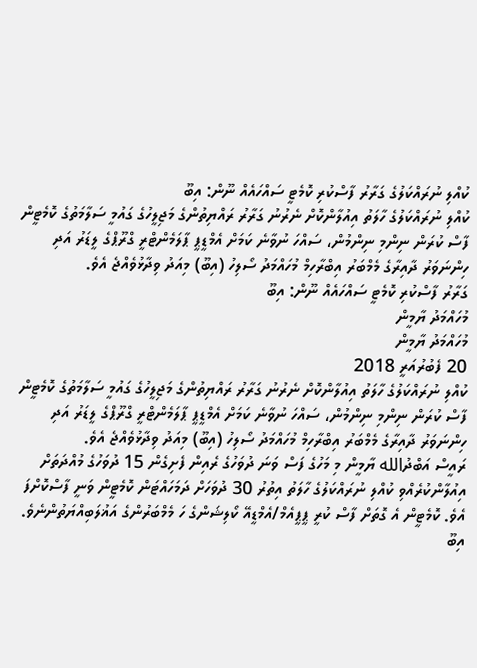ކުއްލި ނުރައްކަލުގެ ގަރާރު ފާސްކުރި ކޮމެޓީ ސައްހައެއް ނޫން: އިބޫ
ކުއްލި ނުރައްކަލުގެ ހާލަތު އިއުލާންކޮށް ނެރުނު ގަރާރު ރައްޔިތުންގެ މަޖިލީހުގެ ގައުމީ ސަލާމަތުގެ ކޮމެޓީން ފާސް ކުރަން ނިންމި ނިންމުން، ސައްހަ ނުވާނެ ކަމަށް އެމްޑީޕީ ޕާލަމެންޓްރީ ގްރޫޕްގެ ލީޑަރު އަދި ހިންނަވަރު ދާއިރާގެ މެމްބަރު އިބްރާހިމް މުހައްމަދު ސޯލިހު (އިބޫ) މިއަދު ވިދާޅުވެއްޖެ އެވެ.
ގަރާރު ފާސްކުރި ކޮމެޓީ ސައްހައެއް ނޫން: އިބޫ
މުހައްމަދު ޔާމީން
މުހައްމަދު ޔާމީން
20 ފެބުރުއަރީ 2018
ކުއްލި ނުރައްކަލުގެ ހާލަތު އިއުލާންކޮށް ނެރުނު ގަރާރު ރައްޔިތުންގެ މަޖިލީހުގެ ގައުމީ ސަލާމަތުގެ ކޮމެޓީން ފާސް ކުރަން ނިންމި ނިންމުން، ސައްހަ ނުވާނެ ކަމަށް އެމްޑީޕީ ޕާލަމެންޓްރީ ގްރޫޕްގެ ލީޑަރު އަދި ހިންނަވަރު ދާއިރާގެ މެމްބަރު އިބްރާހިމް މުހައްމަދު ސޯލިހު (އިބޫ) މިއަދު ވިދާޅުވެއްޖެ އެވެ.
ރައީސް އަބްދުالله ޔާމީން މި މަހުގެ ފަސް ވަނަ ދުވަހުގެ ރެއިން ފެށިގެން 15 ދުވަހުގެ މުއްދަތަށް އިއުލާންކުރެއްވި ކުއްލި ނުރައްކަލުގެ ހާލަތު އިތުރު 30 ދުވަހަށް ދަމަހައްޓަން ކޮމެޓީން ވަނީ ފާސްކޮށްފަ އެވެ. ކޮމެޓީން އެ ގޮތަށް ފާސް ކުރީ ޕީޕީއެމް/އެމްޑީއޭ ކޯލިޝަންގެ ހަ މެމްބަރުންގެ އަޣުލަބިއްޔަތުންނެވެ.
އިބޫ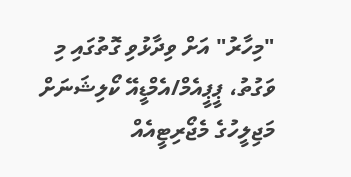"މިހާރު" އަށް ވިދާޅުވި ގޮތުގައި މި ވަގުތު، ޕީޕީއެމް/އެމްޑީއޭ ކޯލިޝަނަށް މަޖިލީހުގެ މެޖޯރިޓީއެއް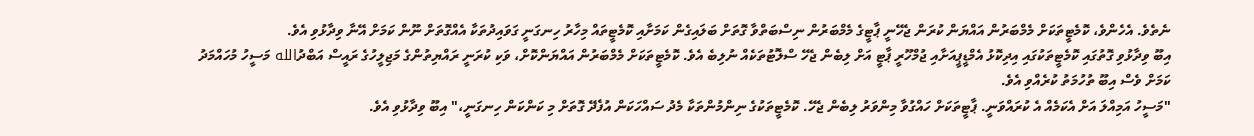ނެތެވެ. އެހެންވެ، ކޮމެޓީތަކަށް މެމްބަރުން އައްޔަން ކުރަން ޖެހޭނީ ޕާޓީގެ މެމްބަރުން ނިސްބަތްވާ ގޮތަށް ބަލައިގެން ކަމަށާއި ކޮމެޓީތައް މިހާރު ހިނގަނީ ގަވައިދުތަކާ އެއްގޮތަށް ނޫން ކަމަށް އޭނާ ވިދާޅުވި އެވެ.
އިބޫ ވިދާޅުވި ގޮތުގައި ކޮމެޓީތަކުގައި އިދިކޮޅު އެމްޑީޕީއަށާއި ޖުމްހޫރީ ޕާޓީ އަށް ލިބެން ޖެހޭ ސްލޮޓުތަކެއް ނުލިބެ އެވެ. ކޮމެޓީތަކަށް މެމްބަރުން އައްޔަންކޮށް، ވަކި ކުރަނީ ރައްޔިތުންގެ މަޖިލީހުގެ ރައީސް އަބްދުالله މަސީހު މުހައްމަދު ކަމަށް ވެސް އިބޫ ތުހުމަތު ކުރެއްވި އެވެ.
"މަސީހު އަމިއްލަ އަށް އެކަމެއް އެ ކުރައްވަނީ. ޕާޓީތަކަށް ހައްގުވާ މިންވަރު ލިބެން ޖެހޭ. ކޮމެޓީތަކުގެ ނިންމުންތަކާ މެދު ސައްހަކަން އުފެދޭ ގޮތަށް މި ކަންކަން ހިނގަނީ،" އިބޫ ވިދާޅުވި އެވެ.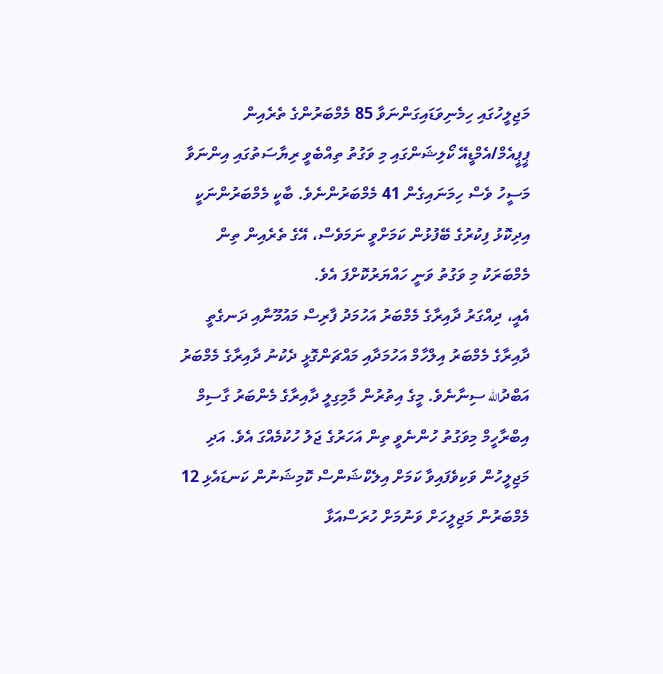މަޖިލީހުގައި ހިމެނިވަޑައިގަންނަވާ 85 މެމްބަރުންގެ ތެރެއިން ޕީޕީއެމް/އެމްޑީއޭ ކޯލިޝަންގައި މި ވަގުތު ތިއްބެވީ ރިޔާސަތުގައި އިންނަވާ މަސީހު ވެސް ހިމަނައިގެން 41 މެމްބަރުންނެވެ. ބާކީ މެމްބަރުންނަކީ އިދިކޮޅު ފިކުރުގެ ބޭފުޅުން ކަމަށްވީ ނަމަވެސް، އޭގެ ތެރެއިން ތިން މެމްބަރަކު މި ވަގުތު ވަނީ ހައްޔަރުކޮށްފަ އެވެ.
އެއީ، ދިއްގަރު ދާއިރާގެ މެމްބަރު އަހުމަދު ފާރިސް މައުމޫނާއި ދަނގެތީ ދާއިރާގެ މެމްބަރު އިލްހާމް އަހުމަދާއި މައްޗަންގޮޅީ ދެކުނު ދާއިރާގެ މެމްބަރު އަބްދުالله ސިނާނެވެ. މީގެ އިތުރުން މާމިގިލީ ދާއިރާގެ މެންބަރު ގާސިމް އިބްރާހީމް މިވަގުތު ހުންނެވީ ތިން އަހަރުގެ ޖަލު ހުކުމެއްގަ އެވެ. އަދި މަޖިލީހުން ވަކިވެފައިވާ ކަމަށް އިލެކްޝަންސް ކޮމިޝަނުން ކަނޑައެޅި 12 މެމްބަރުން މަޖިލީހަށް ވަނުމަށް ހުރަސްއަޅާ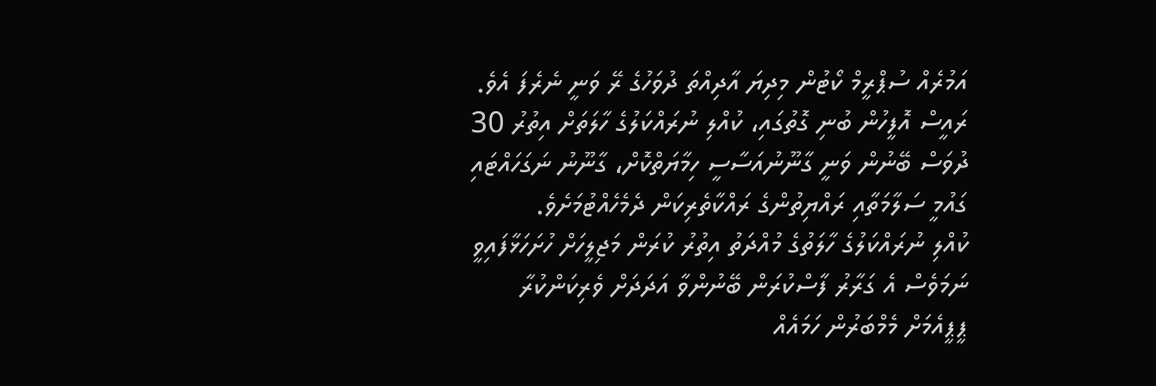އަމުރެއް ސުޕްރީމް ކޯޓުން މިދިޔަ އާދިއްތަ ދުވަހުގެ ރޭ ވަނީ ނެރެފަ އެވެ.
ރައީސް އޮފީހުން ބުނި ގޮތުގައި، ކުއްލި ނުރައްކަލުގެ ހާލަތަށް އިތުރު 30 ދުވަސް ބޭނުން ވަނީ ގާނޫނުއަސާސީ ހިމާޔަތްކޮށް، ގާނޫނު ނަގަހައްޓައި ގައުމީ ސަލާމަތާއި ރައްޔިތުންގެ ރައްކާތެރިކަން ދެމެހެއްޓުމަށެވެ.
ކުއްލި ނުރައްކަލުގެ ހާލަތުގެ މުއްދަތު އިތުރު ކުރަން މަޖިލީހަށް ހުށަހަޅާފައިވީ ނަމަވެސް އެ ގަރާރު ފާސްކުރަން ބޭނުންވާ އަދަދަށް ވެރިކަންކުރާ ޕީޕީއެމަށް މެމްބަރުން ހަމައެއް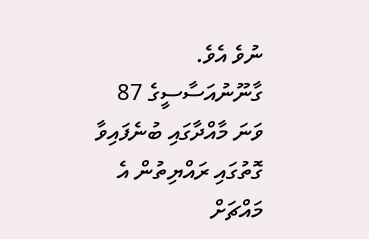ނުވެ އެވެ.
ގާނޫނުއަސާސީގެ 87 ވަނަ މާއްދާގައި ބުނެފައިވާ ގޮތުގައި ރައްޔިތުން އެ މައްޗަށް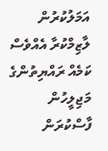އަމަލުކުރުން ލާޒިމްކުރާ އެއްވެސް ކަމެއް ރައްޔިތުންގެ މަޖިލީހުން ފާސްކުރަން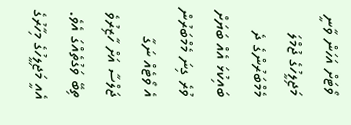ވޯޓަށް އަހަން ވާނީ މަޖިލީހުގެ ޖުމްލަ މެމްބަރުންގެ ދެ ބައިކުޅަ އެއް ބަޔަށް ވުރެ ގިނަ މެމްބަރުން އެ ވޯޓެއް ނަގާ ޖަލްސާ އަށް ހާޒިރުވެ ތިބޭ ވަގުތެއްގަ އެވެ. އެއީ މަޖިލީހުގެ މިހާރުގެ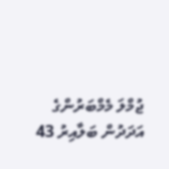ޖުމްލަ މެމްބަރުންގެ އަދަދުން ބަލާއިރު 43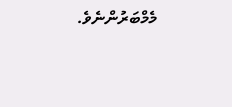މެމްބަރުންނެވެ.